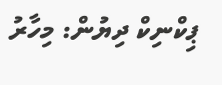ޕިކްނިކް ދިޔުން: މިހާރު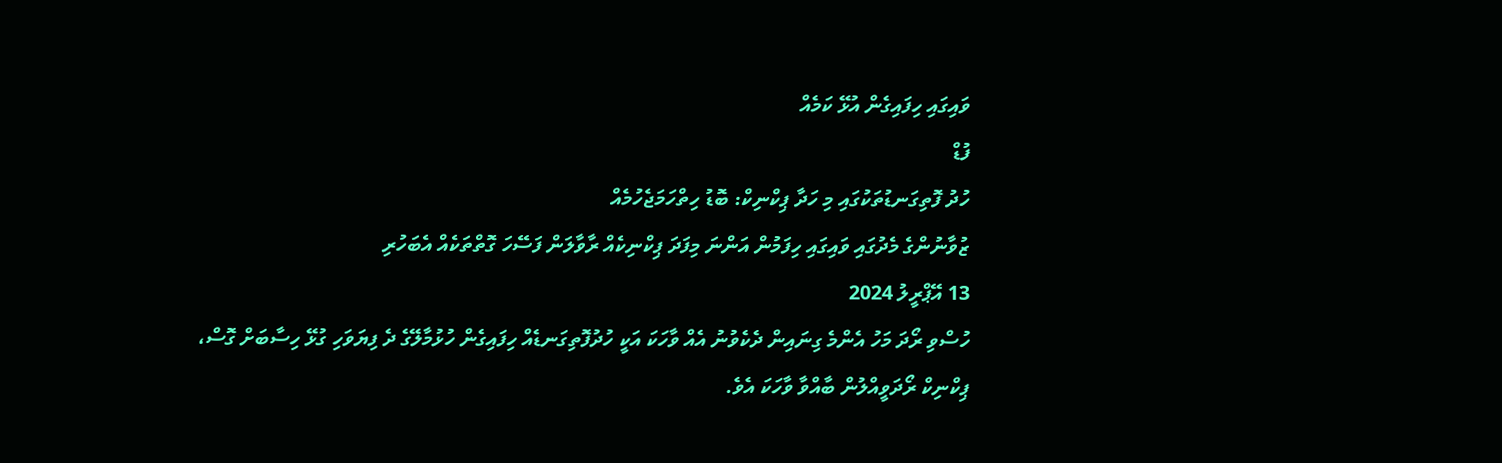ވައިގައި ހިފައިގެން އުޅޭ ކަމެއް
ފުޑް
ހުދު ފޮތިގަނޑުތަކުގައި މި ހަދާ ޕިކްނިކް: ބޮޑު ހިތްހަމަޖެހުމެއް
ޒުވާނުންގެ މެދުގައި ވައިގައި ހިފަމުން އަންނަ މިފަދަ ޕިކްނިކެއް ރާވާލަން ފަސޭހަ ގޮތްތަކެއް އެބަހުރި
13 އޭޕްރީލު 2024
ހުސްވި ރޯދަ މަހު އެންމެ ގިނައިން ދެކެވުނު އެއް ވާހަކަ އަކީ ހުދުފޮތިގަނޑެއް ހިފައިގެން ހުޅުމާލޭގެ ދެ ފިޔަވަހި ގުޅޭ ހިސާބަށް ގޮސް، ޕިކްނިކް ރޯދަވީއްލުން ބާއްވާ ވާހަކަ އެވެ.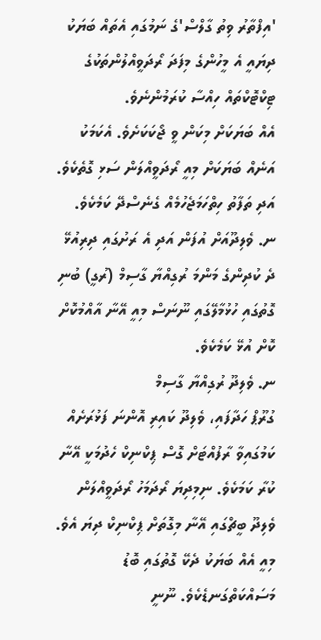'އިފްތާރު ވިތު ގާލްސް'ގެ ނަމުގައި އެތައް ބަޔަކު ދިޔައީ އެ މީހުންގެ މިފަދަ ރޯދަވީއްލުންތަކުގެ ޓިކްޓޮކްތައް ހިއްސާ ކުރަމުންނެވެ.
އެއް ބަޔަކަށް މިކަން ވީ ޖޯކަކަށެވެ. އެކަމަކު އަނެއް ބަޔަކަށް މިއީ ރޯދަވީއްލަން ސަޅި ގޮތެކެވެ. އަދި ތަފާތު ހިތްހަމަޖެހުމެއް ގެނެސްދޭ ކަމެކެވެ.
ނ. ވެލިދޫއަށް އުފަން އަދި އެ ރަށުގައި ދިރިއުޅޭ ދެ ކުދިންގެ މަންމަ ރުގިއްޔާ ގާސިމް (ރުގީ) ބުނި ގޮތުގައި ހުޅުމާލޭގައި ނޫނަސް މިއީ އޭނާ އާއްމުކޮށް ކޮށް އުޅޭ ކަމެކެވެ.
ނ. ވެލިދޫ ރުގިއްޔާ ގާސިމް
ގުރޫޕް ހަދާފައި، ވެލިދޫ ކައިރި އޮންނަ ފަޅުރަށެއް ކަމުގައިވާ ރާފުއްޓަށް ގޮސް ޕިކްނިކް ހެދުމަކީ އޭނާ ކުރާ ކަމަކެވެ. ނިމިދިޔަ ރޯދަމަހު ރޯދަވީއްލަން ވެލިދޫ ބީޗްގައި އޭނާ މިގޮތަށް ޕިކްނިކް ދިޔަ އެވެ.
މިއީ އެއް ބަޔަކު ދެކޭ ގޮތުގައި ބޮޑު މަސައްކަތްގަނޑެކެވެ. ނޫނީ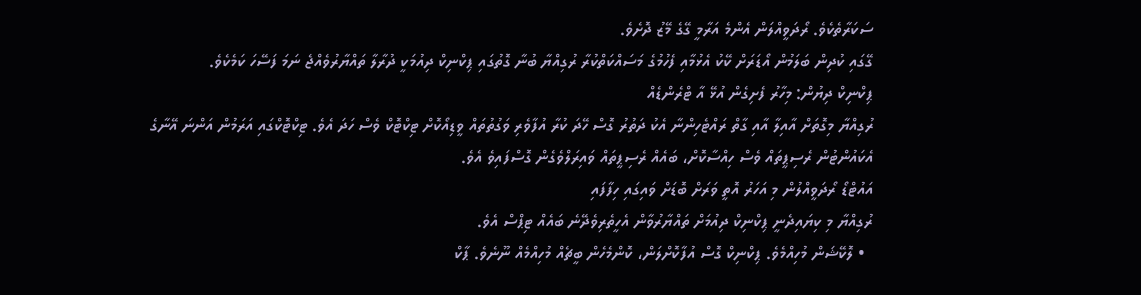ސަކަރާތެކެވެ. ރޯދަވީއްލަން އެންމެ އަރާމީ ގޭގެ މޭޒު ދޮށެވެ.
ގޭގައި ކުދިން ބަލަމުން އޯޑަރަށް ކޭކު އެޅުމާއި ފެހުމުގެ މަސައްކަތްކުރާ ރުގިއްޔާ ބުނާ ގޮތުގައި ޕިކްނިކް ދިއުމަކީ ދުރާލާ ތައްޔާރުވެއްޖެ ނަމަ ފަސޭހަ ކަމެކެވެ.
ޕިކްނިކް ދިޔުން: މިހާރު ފެށިގެން އުޅޭ އާ ޓްރެންޑެއް
ރުގިއްޔާ މިގޮތަށް އާއިލާ އާއި ގާތް ރައްޓެހިންނާ އެކު ދަތުރު ގޮސް ހޭދަ ކުރާ އުފާވެރި ވަގުތުތައް ވީޑިއޯކޮށް ޓިކްޓޮކް ވެސް ހަދަ އެވެ. ޓިކްޓޮކްގައި އަރަމުން އަންނަ އޭނާގެ އެކައުންޓުން ރެސިޕީތައް ވެސް ހިއްސާކޮށް، ބައެއް ރެސިޕީތައް ވައިރަލްވެގެން ގޮސްފައިވެ އެވެ.
އައުޓްޑޯ ރޯދަވީއްލުން މި އަހަރު އޮތީ ވަރަށް ބޮޑަށް ވައިގައި ހިފާފައި
ރުގިއްޔާ މި ކިޔައިދެނީ ޕިކްނިކް ދިއުމަށް ތައްޔާރުވާން އެހީތެރިވެދޭނެ ބައެއް ޓިޕްސް އެވެ.
  • ލޮކޭޝަން މުހިއްމެވެ. ޕިކްނިކް ގޮސް އުފާކޮށްލަން، ކޮންމެހެން ބީޗެއް މުހިއްމެއް ނޫނެވެ. ޕާކް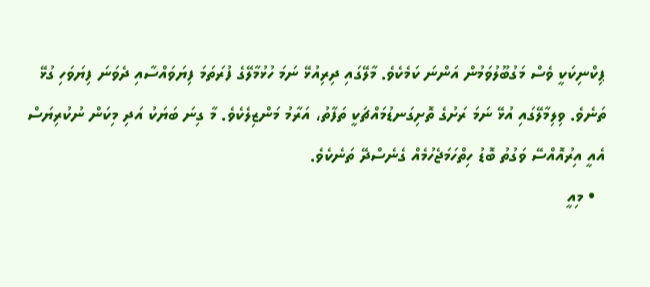ޕިކްނިކަކީ ވެސް މަގުބޫލުވަމުން އަންނަ ކަމެކެވެ. މާލޭގައި ދިރިއުޅޭ ނަމަ ހުޅުމާލޭގެ ފުރަތަމަ ފިޔަވައްސާއި ދެވަނަ ފިޔަވަހި ގުޅޭ ތަނެވެ. ވިލިމާލޭގައި އުޅޭ ނަމަ ރަށުގެ ތޮށިގަނޑުމައްޗަކީ ތަފާތު، އަރާމު މަންޒިލެކެވެ. މާ ގިނަ ބަޔަކު އަދި މިކަން ނުކުރިޔަސް އެއީ އިރުއޮއްސޭ ވަގުތު ބޮޑު ހިތްހަމަޖެހުމެއް ގެނެސްދޭ ތަނެކެވެ.
  • މިއީ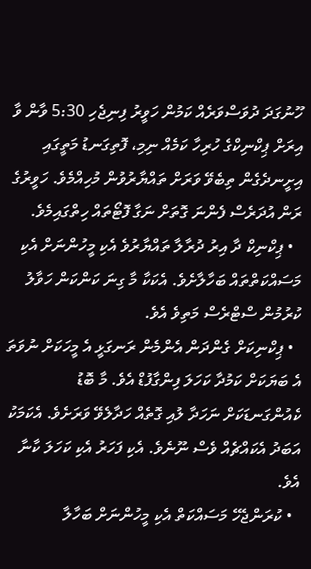ހޫނުގަދަ ދުވަސްވަރެއް ކަމުން ހަވީރު ފިނިޖެހި 5:30 ވާން ވާ އިރަށް ޕިކްނިކްގެ ހުރިހާ ކަމެއް ނިމި، ފޮތިގަނޑު މަތީގައި އިށީނދެގެން ތިބެވޭ ވަރަށް ތައްޔާރުވުން މުހިއްމެވެ. ހަވީރުގެ ރަން އުދަރެސް ފެންނަ ގޮތަށް ނަގާ ފޮޓޯތައް ހިތްގައިމެވެ.
  • ޕިކްނިކް ދާ އިރު ދުރާލާ ތައްޔާރުވެ އެކި މީހުންނަށް އެކި މަސައްކަތްތައް ބަހާލާށެވެ. އެކަކާ މާ ގިނަ ކަންކަން ހަވާލު ކުރުމުން ސްޓްރެސް މަތިވެ އެވެ.
  • ޕިކްނިކަށް ގެންދަން އެންމެން ރަނގަޅީ އެ މީހަކަށް ނުވަތަ އެ ބަޔަކަށް ކަމުދާ ކަހަލަ ފިންގާފުޑް އެވެ. މާ ބޮޑު ކެއުންގަނޑަކަށް ނަހަދާ ލުއި ގޮތެއް ހަދާލެވޭ ވަރަށެވެ. އެކަމަކު އަބަދު އެކައްޗެއް ވެސް ނޫނެވެ. އެކި ފަހަރު އެކި ކަހަލަ ކާނާ އެވެ.
  • ކުރަންޖެހޭ މަސައްކަތް އެކި މީހުންނަށް ބަހާލާ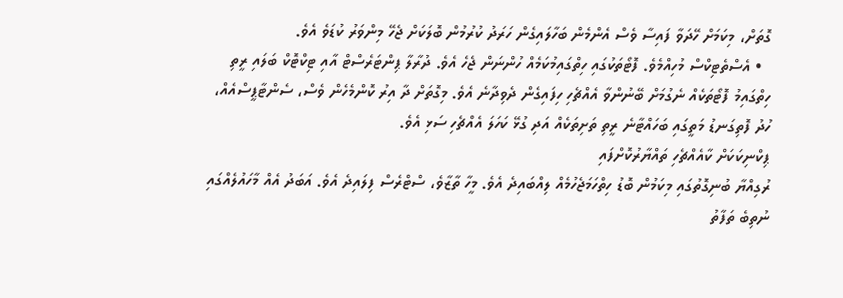ގޮތަށް، މިކަމަށް ހޭދަވާ ފައިސާ ވެސް އެންމެން ބަހާލައިގެން ހަރަދު ކުރުމުން ބޮލަކަށް ޖެހޭ މިންވަރު ކުޑަވެ އެވެ.
  • އެސްތެޓިކްސް މުހިއްމެވެ. ފޮޓޯތަކުގައި ހިތްގައިމުކަމެއް ހުންނަން ޖެހެ އެވެ. ދުރާލާ ޕިންޓަރެސްޓް އާއި ޓިކްޓޮކް ބަލައި ރީތި ހިތްގައިމު ފޮޓޯތަކެއް ނެގުމަށް ބޭނުންވާ އެއްޗެހި ހިފައިގެން ދެވިދާނެ އެވެ. މިގޮތަށް ދާ އިރު ކޮންމެހެން ވެސް، ސެންޓާޕީސްއެއް، ހުދު ފޮތިގަނޑު މަތީގައި ބަހައްޓާނެ ރީތި ތަށިތަކެއް އަދި ގުޅޭ ކަހަލަ އެއްޗެހި ސަޅި އެވެ.
ޕިކްނިކަކަށް ކާއެއްޗެހި ތައްޔާރުކޮށްފައި
ރުގިއްޔާ ބުނިގޮތުގައި މިކަމުން ބޮޑު ހިތްހަމަޖެހުމެއް ލިއްބައިދެ އެވެ. މީހާ ތާޒާވެ، ސްޓްރެސް ފިލައިދެ އެވެ. އަބަދު އެއް މާހައުލެއްގައި ނުތިބެ ތަފާތު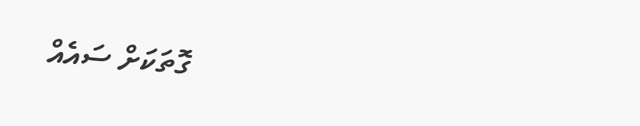ގޮތަކަށް ސައެއް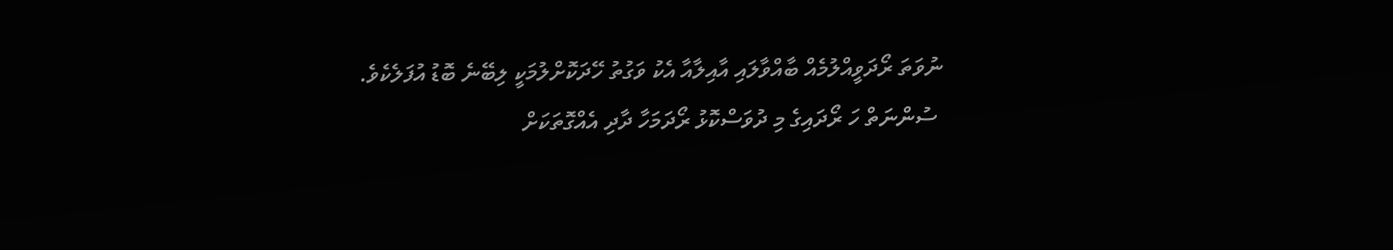ނުވަތަ ރޯދަވީއްލުމެއް ބާއްވާލައި އާއިލާއާ އެކު ވަގުތު ހޭދަކޮށްލުމަކީ ލިބޭނެ ބޮޑު އުފަލެކެވެ.
 ސުންނަތް ހަ ރޯދައިގެ މި ދުވަސްކޮޅު ރޯދަމަހާ ދާދި އެއްގޮތަކަށް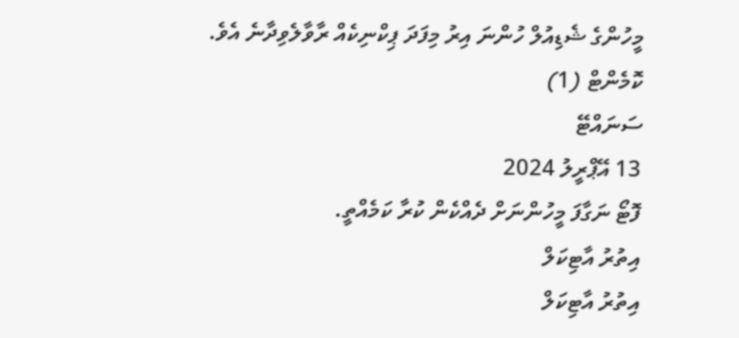މީހުންގެ ޝެޑިއުލް ހުންނަ އިރު މިފަދަ ޕިކްނިކެއް ރާވާލެވިދާނެ އެވެ.
ކޮމެންޓް (1)
ސަނައްޓޭ
13 އޭޕްރީލު 2024
ފޮޓޯ ނަގާފަ މީހުންނަށް ދެއްކެން ކުރާ ކަމެއްތީ.
އިތުރު އާޓިކަލް
އިތުރު އާޓިކަލް